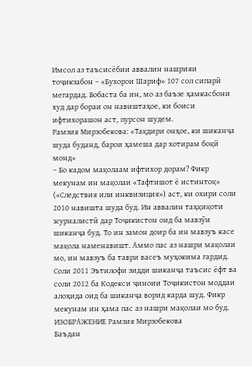Имсол аз таъсисёбии аввалин нашрияи тоҷикзабон – «Бухорои Шариф» 107 сол сипарӣ мегардад. Вобаста ба ин, мо аз баъзе ҳамкасбони худ дар бораи он навиштаҳое, ки боиси ифтихорашон аст, пурсон шудем.
Рамзия Мирзобекова: «Тақдири онҳое, ки шиканҷа шуда буданд, барои ҳамеша дар хотирам боқӣ монд»
– Бо кадом мақолаам ифтихор дорам? Фикр мекунам ин мақолаи «Тафтишот ё истинтоқ» («Следствия или инквизиция») аст, ки охири соли 2010 навишта шуда буд. Ин аввалин таҳқиқоти журналистӣ дар Тоҷикистон оид ба мавзӯи шиканҷа буд. То ин замон доир ба ин мавзуъ касе мақола наменавишт. Аммо пас аз нашри мақолаи мо, ин мавзуъ ба таври васеъ муҳокима гардид. Соли 2011 Эътилофи зидди шиканҷа таъсис ёфт ва соли 2012 ба Кодекси ҷиноии Тоҷикистон моддаи алоҳида оид ба шиканҷа ворид карда шуд. Фикр мекунам ин ҳама пас аз нашри мақолаи мо буд.
ИЗОБРАЖЕНИЕ Рамзия Мирзобекова
Баъдан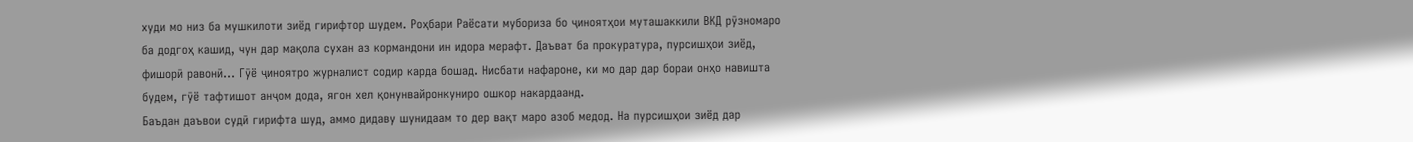худи мо низ ба мушкилоти зиёд гирифтор шудем. Роҳбари Раёсати мубориза бо ҷиноятҳои муташаккили ВКД рӯзномаро ба додгоҳ кашид, чун дар мақола сухан аз кормандони ин идора мерафт. Даъват ба прокуратура, пурсишҳои зиёд, фишорӣ равонӣ… Гӯё ҷиноятро журналист содир карда бошад. Нисбати нафароне, ки мо дар дар бораи онҳо навишта будем, гӯё тафтишот анҷом дода, ягон хел қонунвайронкуниро ошкор накардаанд.
Баъдан даъвои судӣ гирифта шуд, аммо дидаву шунидаам то дер вақт маро азоб медод. На пурсишҳои зиёд дар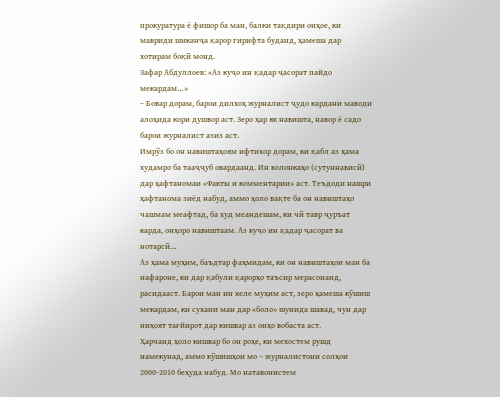прокуратура ё фишор ба ман, балки тақдири онҳое, ки мавриди шиканҷа қарор гирифта буданд, ҳамеша дар хотирам боқӣ монд.
Зафар Абдуллоев: «Аз куҷо ин қадар ҷасорат пайдо мекардам…»
– Бовар дорам, барои дилхоҳ журналист ҷудо кардани маводи алоҳида кори душвор аст. Зеро ҳар як навишта, навор ё садо барои журналист азиз аст.
Имрӯз бо он навиштаҳоям ифтихор дорам, ки қабл аз ҳама худамро ба тааҷҷуб овардаанд. Ин колонкаҳо (сутуннависӣ) дар ҳафтаномаи «Факты и комментарии» аст. Теъдоди нашри ҳафтанома зиёд набуд, аммо ҳоло вақте ба он навиштаҳо чашмам меафтад, ба худ меандешам, ки чӣ тавр ҷуръат карда, онҳоро навиштаам. Аз куҷо ин қадар ҷасорат ва нотарсӣ…
Аз ҳама муҳим, баъдтар фаҳмидам, ки он навиштаҳои ман ба нафароне, ки дар қабули қарорҳо таъсир мерасонанд, расидааст. Барои ман ин хеле муҳим аст, зеро ҳамеша кӯшиш мекардам, ки сухани ман дар «боло» шунида шавад, чун дар ниҳоят тағйирот дар кишвар аз онҳо вобаста аст.
Ҳарчанд ҳоло кишвар бо он роҳе, ки мехостем рушд намекунад, аммо кӯшишҳои мо – журналистони солҳои 2000-2010 беҳуда набуд. Мо натавонистем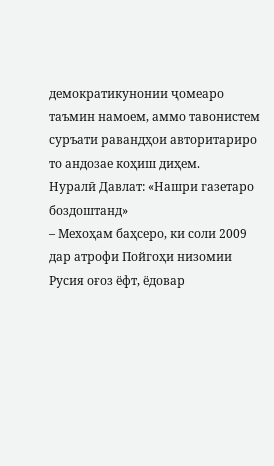демократикунонии ҷомеаро таъмин намоем, аммо тавонистем суръати равандҳои авторитариро то андозае коҳиш диҳем.
Нуралӣ Давлат: «Нашри газетаро боздоштанд»
– Мехоҳам баҳсеро, ки соли 2009 дар атрофи Пойгоҳи низомии Русия оғоз ёфт, ёдовар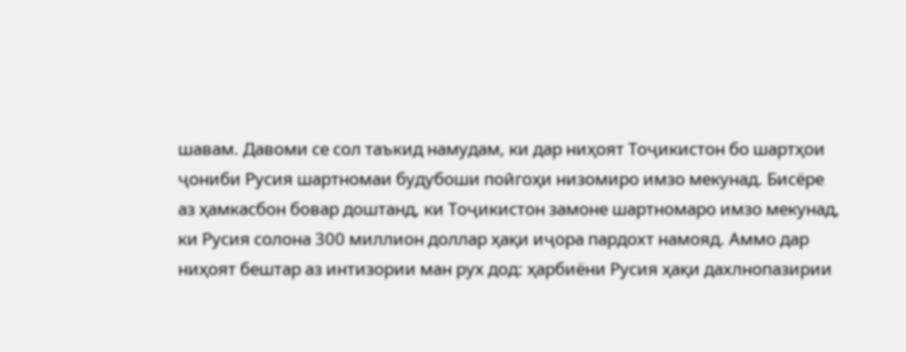шавам. Давоми се сол таъкид намудам, ки дар ниҳоят Тоҷикистон бо шартҳои ҷониби Русия шартномаи будубоши пойгоҳи низомиро имзо мекунад. Бисёре аз ҳамкасбон бовар доштанд, ки Тоҷикистон замоне шартномаро имзо мекунад, ки Русия солона 300 миллион доллар ҳақи иҷора пардохт намояд. Аммо дар ниҳоят бештар аз интизории ман рух дод: ҳарбиёни Русия ҳақи дахлнопазирии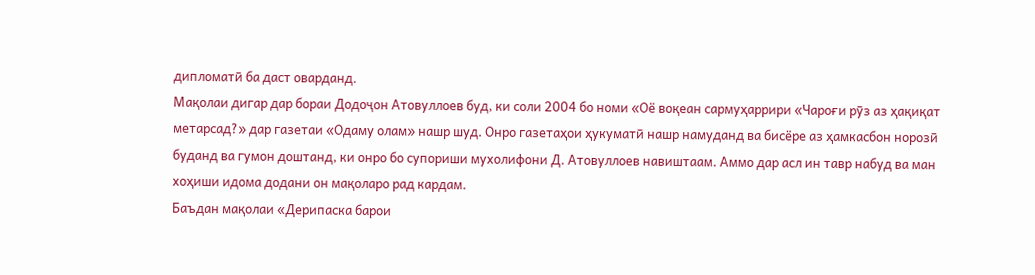дипломатӣ ба даст оварданд.
Мақолаи дигар дар бораи Додоҷон Атовуллоев буд, ки соли 2004 бо номи «Оё воқеан сармуҳаррири «Чароғи рӯз аз ҳақиқат метарсад?» дар газетаи «Одаму олам» нашр шуд. Онро газетаҳои ҳукуматӣ нашр намуданд ва бисёре аз ҳамкасбон норозӣ буданд ва гумон доштанд, ки онро бо супориши мухолифони Д. Атовуллоев навиштаам. Аммо дар асл ин тавр набуд ва ман хоҳиши идома додани он мақоларо рад кардам.
Баъдан мақолаи «Дерипаска барои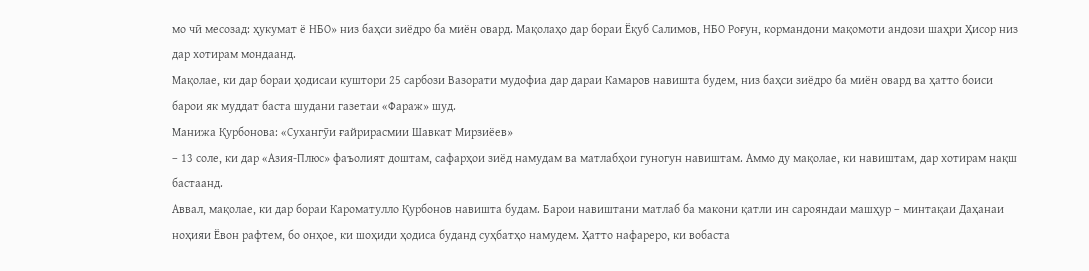мо чӣ месозад: ҳукумат ё НБО» низ баҳси зиёдро ба миён овард. Мақолаҳо дар бораи Ёқуб Салимов, НБО Роғун, кормандони мақомоти андози шаҳри Ҳисор низ дар хотирам мондаанд.
Мақолае, ки дар бораи ҳодисаи куштори 25 сарбози Вазорати мудофиа дар дараи Камаров навишта будем, низ баҳси зиёдро ба миён овард ва ҳатто боиси барои як муддат баста шудани газетаи «Фараж» шуд.
Манижа Қурбонова: «Сухангӯи ғайрирасмии Шавкат Мирзиёев»
– 13 соле, ки дар «Азия-Плюс» фаъолият доштам, сафарҳои зиёд намудам ва матлабҳои гуногун навиштам. Аммо ду мақолае, ки навиштам, дар хотирам нақш бастаанд.
Аввал, мақолае, ки дар бораи Кароматулло Қурбонов навишта будам. Барои навиштани матлаб ба макони қатли ин сарояндаи машҳур – минтақаи Даҳанаи ноҳияи Ёвон рафтем, бо онҳое, ки шоҳиди ҳодиса буданд суҳбатҳо намудем. Ҳатто нафареро, ки вобаста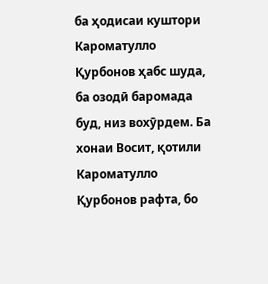ба ҳодисаи куштори Кароматулло Қурбонов ҳабс шуда, ба озодӣ баромада буд, низ вохӯрдем. Ба хонаи Восит, қотили Кароматулло Қурбонов рафта, бо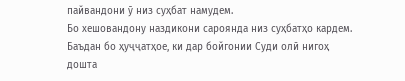пайвандони ӯ низ суҳбат намудем.
Бо хешовандону наздикони сароянда низ суҳбатҳо кардем. Баъдан бо ҳуҷҷатҳое, ки дар бойгонии Суди олӣ нигоҳ дошта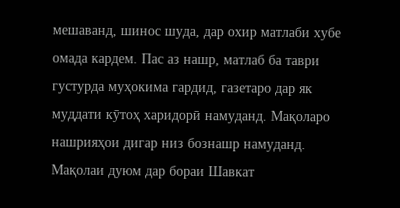мешаванд, шинос шуда, дар охир матлаби хубе омада кардем. Пас аз нашр, матлаб ба таври густурда муҳокима гардид, газетаро дар як муддати кӯтоҳ харидорӣ намуданд. Мақоларо нашрияҳои дигар низ бознашр намуданд.
Мақолаи дуюм дар бораи Шавкат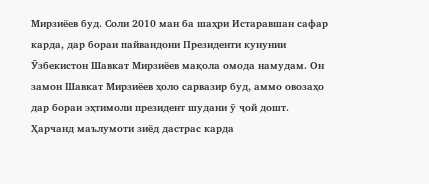Мирзиёев буд. Соли 2010 ман ба шаҳри Истаравшан сафар карда, дар бораи пайвандони Президенти кунунии Ӯзбекистон Шавкат Мирзиёев мақола омода намудам. Он замон Шавкат Мирзиёев ҳоло сарвазир буд, аммо овозаҳо дар бораи эҳтимоли президент шудани ӯ ҷой дошт.
Ҳарчанд маълумоти зиёд дастрас карда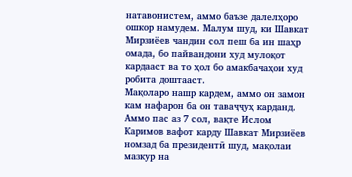натавонистем, аммо баъзе далелҳоро ошкор намудем. Малум шуд, ки Шавкат Мирзиёев чандин сол пеш ба ин шаҳр омада, бо пайвандони худ мулоқот кардааст ва то ҳол бо амакбачаҳои худ робита доштааст.
Мақоларо нашр кардем, аммо он замон кам нафарон ба он таваҷҷуҳ карданд. Аммо пас аз 7 сол, вақте Ислом Каримов вафот карду Шавкат Мирзиёев номзад ба президентӣ шуд, мақолаи мазкур на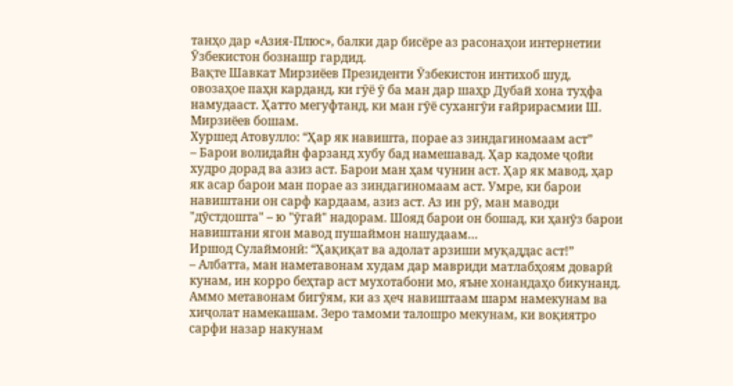танҳо дар «Азия-Плюс», балки дар бисёре аз расонаҳои интернетии Ӯзбекистон бознашр гардид.
Вақте Шавкат Мирзиёев Президенти Ӯзбекистон интихоб шуд, овозаҳое паҳн карданд, ки гӯё ӯ ба ман дар шаҳр Дубай хона туҳфа намудааст. Ҳатто мегуфтанд, ки ман гӯё сухангӯи ғайрирасмии Ш. Мирзиёев бошам.
Хуршед Атовулло: “Ҳар як навишта, порае аз зиндагиномаам аст”
– Барои волидайн фарзанд хубу бад намешавад. Ҳар кадоме ҷойи худро дорад ва азиз аст. Барои ман ҳам чунин аст. Ҳар як мавод, ҳар як асар барои ман порае аз зиндагиномаам аст. Умре, ки барои навиштани он сарф кардаам, азиз аст. Аз ин рӯ, ман маводи "дӯстдошта" – ю "ӯгай" надорам. Шояд барои он бошад, ки ҳанӯз барои навиштани ягон мавод пушаймон нашудаам…
Иршод Сулаймонӣ: “Ҳақиқат ва адолат арзиши муқаддас аст!”
– Албатта, ман наметавонам худам дар мавриди матлабҳоям доварӣ кунам, ин корро беҳтар аст мухотабони мо, яъне хонандаҳо бикунанд. Аммо метавонам бигӯям, ки аз ҳеч навиштаам шарм намекунам ва хиҷолат намекашам. Зеро тамоми талошро мекунам, ки воқиятро сарфи назар накунам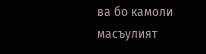ва бо камоли масъулият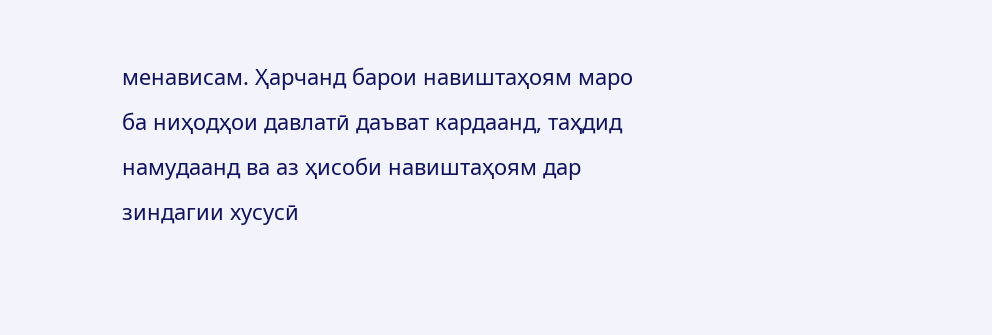менависам. Ҳарчанд барои навиштаҳоям маро ба ниҳодҳои давлатӣ даъват кардаанд, таҳдид намудаанд ва аз ҳисоби навиштаҳоям дар зиндагии хусусӣ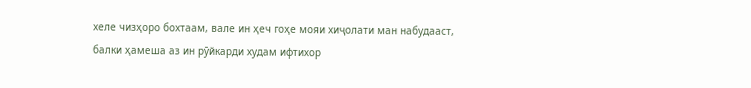хеле чизҳоро бохтаам, вале ин ҳеч гоҳе мояи хиҷолати ман набудааст, балки ҳамеша аз ин рӯйкарди худам ифтихор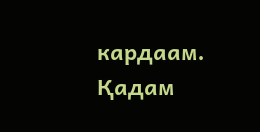кардаам.
Қадам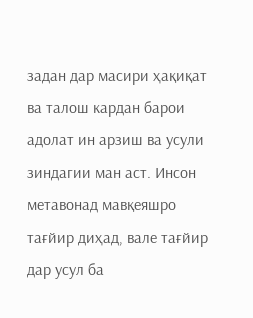задан дар масири ҳақиқат ва талош кардан барои адолат ин арзиш ва усули зиндагии ман аст. Инсон метавонад мавқеяшро тағйир диҳад, вале тағйир дар усул ба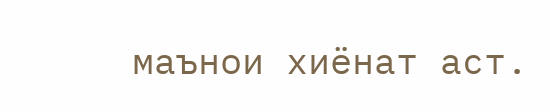маънои хиёнат аст.